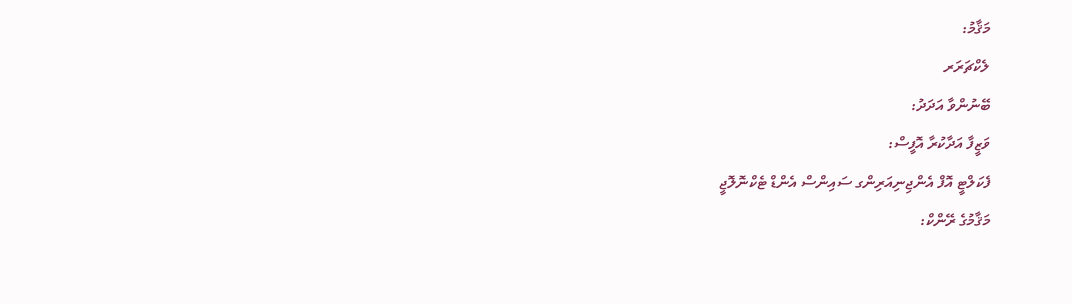މަޤާމު:
ލެކްޗަރަރ
ބޭނުންވާ އަދަދު:
ވަޒީފާ އަދާކުރާ އޮފީސް:
ފެކަލްޓީ އޮފް އެންޖިނިއަރިންގ ސައިންސް އެންޑް ޓެކްނޮލޮޖީ
މަޤާމުގެ ރޭންކް: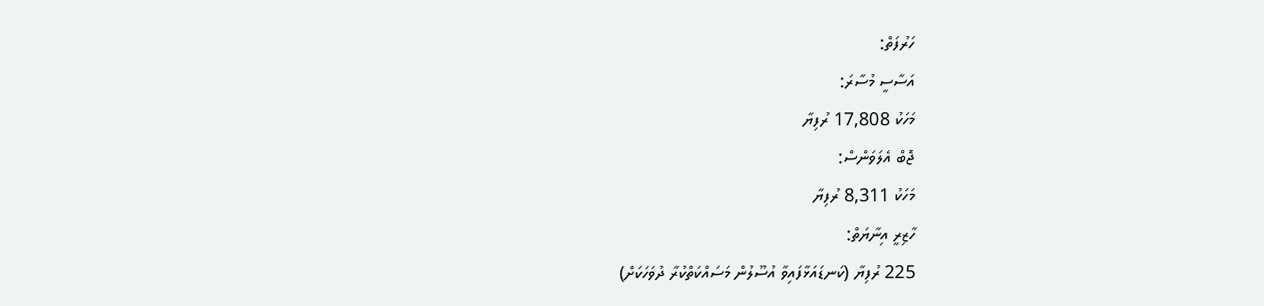ހަރުފަތް:
އަސާސީ މުސާރަ:
މަހަކު 17,808 ރުފިޔާ
ޖޮބް އެލަވަންސް:
މަހަކު 8,311 ރުފިޔާ
ހާޒިރީ އިނާޔަތް:
225 ރުފިޔާ (ކަނޑައަޅާފައިވާ އުސޫލުން މަސައްކަތްކުރާ ދުވަހަކަށް)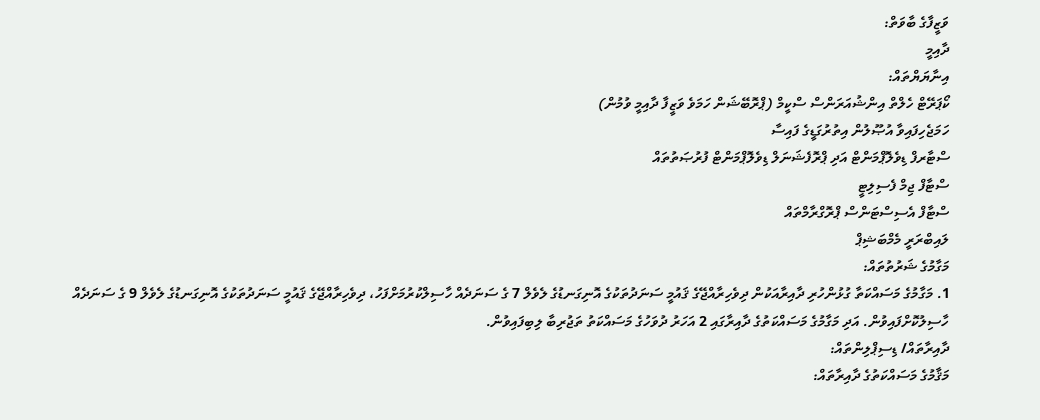ވަޒީފާގެ ބާވަތް:
ދާއިމީ
އިނާޔަޔްތައް:
ކޯޕަރޭޓް ހެލްތް އިންޝުއަރަންސް ސްކީމް (ޕްރޮބޭޝަން ހަމަވެ ވަޒީފާ ދާއިމީ ވުމުން)
ހަމަޖެހިފައިވާ އުޞޫލުން އިތުރުގަޑީގެ ފައިސާ
ސްޓާރފް ޑިވެލޮޕްމަންޓް އަދި ޕްރޮފެޝަނަލް ޑިވެލޮޕްމަންޓް ފުރުޞަތުތައް
ސްޓާފް ޖިމް ފެސިލިޓީ
ސްޓާފް އެސިސްޓަންސް ޕްރޮގްރާމްތައް
ލައިބްރަރީ މެމްބަޝިޕް
މަގާމުގެ ޝަރުތުތައް:
1. މަގާމުގެ މަސައްކަތާ ގުޅުންހުރި ދާއިރާއަކުން ދިވެހިރާއްޖޭގެ ޤައުމީ ސަނަދުތަކުގެ އޮނިގަނޑުގެ ލެވެލް 7 ގެ ސަނަދެއް ހާސިލްކުރުމަށްފަހު، ދިވެހިރާއްޖޭގެ ޤައުމީ ސަނަދުތަކުގެ އޮނިގަނޑުގެ ލެވެލް 9 ގެ ސަނަދެއް ހާސިލުކޮށްފައިވުން. އަދި މަގާމުގެ މަސައްކަތުގެ ދާއިރާގައި 2 އަހަރު ދުވަހުގެ މަސައްކަތު ތަޖުރިބާ ލިބިފައިވުން.
ދާއިރާތައް/ ޑިސިޕްލިންތައް:
މަޤާމުގެ މަސައްކަތުގެ ދާއިރާތައް: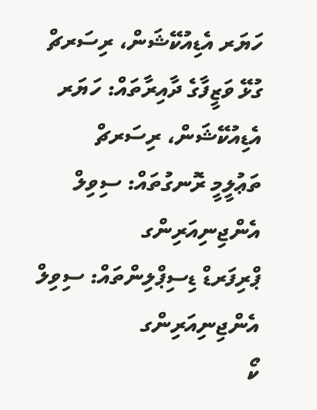ހަޔަރ އެޑިއުކޭޝަން، ރިސަރޗް
ގުޅޭ ވަޒީފާގެ ދާއިރާތައް: ހަޔަރ އެޑިއުކޭޝަން، ރިސަރޗް
ތަޢުލީމީ ރޮނގުތައް: ސިވިލް އެންޖިނިއަރިންގ
ޕްރިފަރޑް ޑިސިޕްލިންތައް: ސިވިލް އެންޖިނިއަރިންގ
ކޯ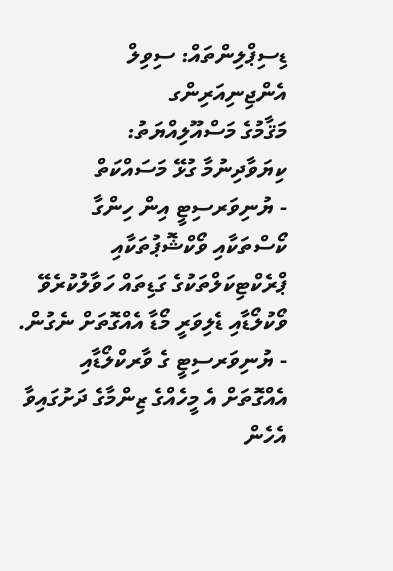ޑިސިޕްލިންތައް: ސިވިލް އެންޖިނިއަރިންގ
މަޤާމުގެ މަސްއޫލިއްޔަތު:
ކިޔަވާދިނުމާ ގުޅޭ މަސައްކަތް
- ޔުނިވަރސިޓީ އިން ހިންގާ ކޯސްތަކާއި ވޯކްޝޮޕުތަކާއި ޕްރެކްޓިކަލްތަކުގެ ގަޑިތައް ހަވާލުކުރެވޭ ވޯކުލޯޑާއި ޑެލިވަރީ މޯޑާ އެއްގޮތަށް ނެގުން.
- ޔުނިވަރސިޓީ ގެ ވާރކްލޯޑާއި އެއްގޮތަށް އެ މީހެއްގެ ޒިންމާގެ ދަށުގައިވާ އެހެން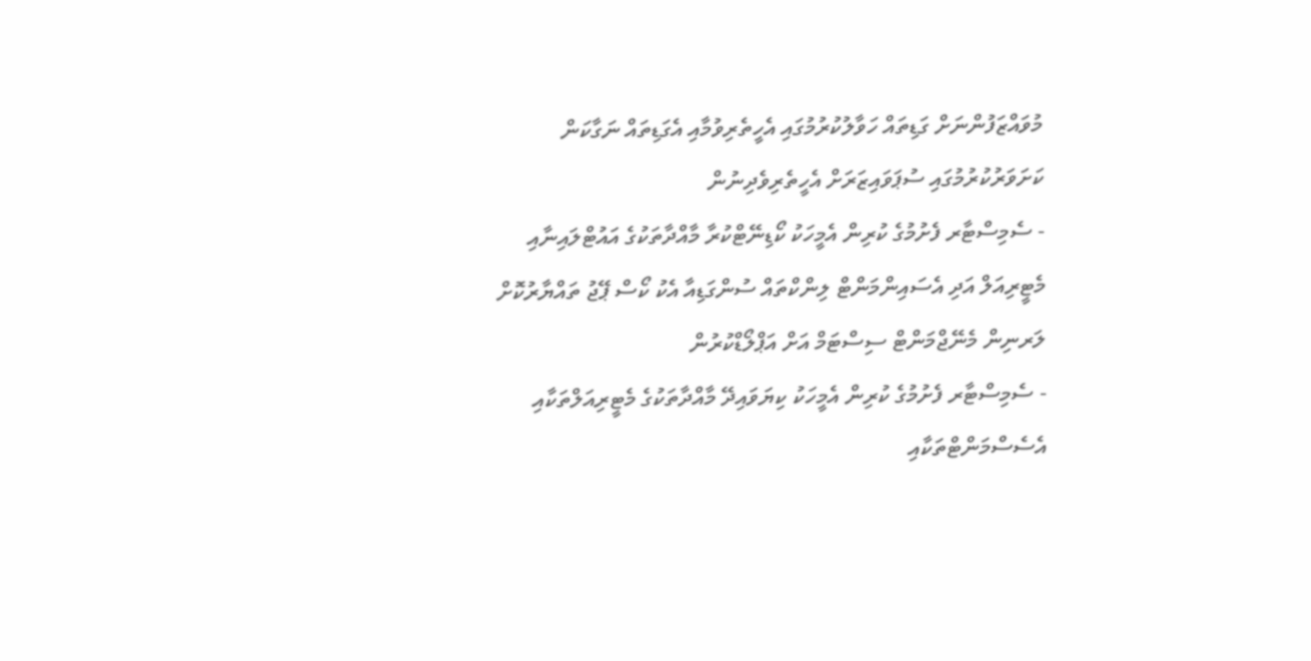މުވައްޒަފުންނަށް ގަޑިތައް ހަވާލުކުރުމުގައި އެހީތެރިވުމާއި އެގަޑިތައް ނަގާކަން ކަށަވަރުކުރުމުގައި ސުޕަވައިޒަރަށް އެހީތެރިވެދިނުން
- ސެމިސްޓާރ ފެށުމުގެ ކުރިން އެމީހަކު ކޯޑިނޭޓްކުރާ މާއްދާތަކުގެ އައުޓްލައިނާއި މެޓީރިއަލް އަދި އެސައިންމަންޓް ލިންކްތައް ސުންގަޑިއާ އެކު ކޯސް ޕޭޖު ތައްޔާރުކޮށް ލަރނިން މެނޭޖްމަންޓް ސިސްޓަމް އަށް އަޕްލޯޑްކުރުން
- ސެމިސްޓާރ ފެށުމުގެ ކުރިން އެމީހަކު ކިޔަވައިދޭ މާއްދާތަކުގެ މެޓީރިއަލްތަކާއި އެސެސްމަންޓްތަކާއި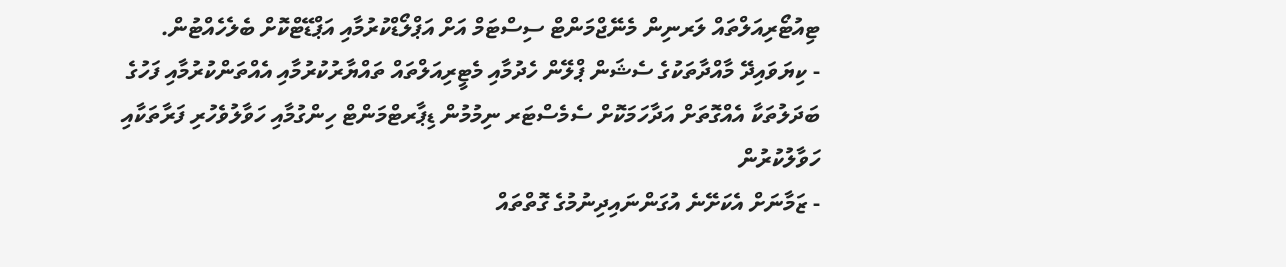ޓިއުޓޯރިއަލްތައް ލަރނިން މެނޭޖްމަންޓް ސިސްޓަމް އަށް އަޕްލޯޑްކުރުމާއި އަޕްޑޭޓްކޮށް ބެލެހެއްޓުން.
- ކިޔަވައިދޭ މާއްދާތަކުގެ ސެޝަން ޕްލޭން ހެދުމާއި މެޓީރިއަލްތައް ތައްޔާރުކުރުމާއި އެއްތަންކުރުމާއި ފަހުގެ ބަދަލުތަކާ އެއްގޮތަށް އަދާހަމަކޮށް ސެމެސްޓަރ ނިމުމުން ޑިޕާރޓްމަންޓް ހިންގުމާއި ހަވާލުވެހުރި ފަރާތަކާއި ހަވާލުކުރުން
- ޒަމާނަށް އެކަށޭނެ އުގަންނައިދިނުމުގެ ގޮތްތައް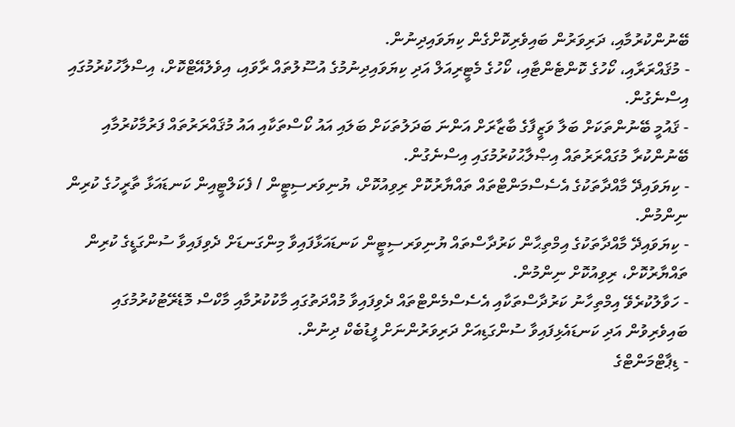ބޭނުންކުރުމާއި، ދަރިވަރުން ބައިވެރިކޮށްގެން ކިޔަވައިދިނުން.
- މުޤައްރަރާއި، ކޯހުގެ ކޮންޓެންޓާއި، ކޯހުގެ މެޓީރިއަލް އަދި ކިޔަވައިދިނުމުގެ އުސޫލުތައް ރާވައި، އިވެލުއޭޓްކޮށް، އިސްލާހުކުރުމުގައި އިސްނެގުން.
- ޤައުމީ ބޭނުންތަކަށް ބަލާ ވަޒީފާގެ ބާޒާރަށް އަންނަ ބަދަލުތަކަށް ބަލައި އައު ކޯސްތަކާއި އައު މުޤައްރަރުތައް ފަރުމާކުރުމާއި ބޭނުންކުރާ މުގައްރަރުތައް އިޞްލާޙުކުރުމުގައި އިސްނެގުން.
- ކިޔަވައިދޭ މާއްދާތަކުގެ އެސެސްމަންޓްތައް ތައްޔާރުކޮށް ރިވިއުކޮށް، ޔުނިވަރސިޓީން / ފެކަލްޓީއިން ކަނޑައަޅާ ތާރީހުގެ ކުރިން ނިންމުން.
- ކިޔަވައިދޭ މާއްދާތަކުގެ އިމްތިޙާން ކަރުދާސްތައް ޔުނިވަރސިޓީން ކަނޑައަޅާފައިވާ މިންގަނޑަށް ދެވިފައިވާ ސުންގަޑީގެ ކުރިން ތައްޔާރުކޮށް، ރިވިއުކޮށް ނިންމުން.
- ހަވާލުކުރެވޭ އިމްތިހާނު ކަރުދާސްތަކާއި އެސެސްމެންޓްތައް ދެވިފައިވާ މުއްދަތުގައި މާކުކުރުމާއި މާކްސް މޮޑެރޭޓުކުރުމުގައި ބައިވެރިވުން އަދި ކަނޑައެޅިފައިވާ ސުންގަޑިއަށް ދަރިވަރުންނަށް ފީޑުބެކް ދިނުން.
- ޑިޕާޓްމަންޓްގެ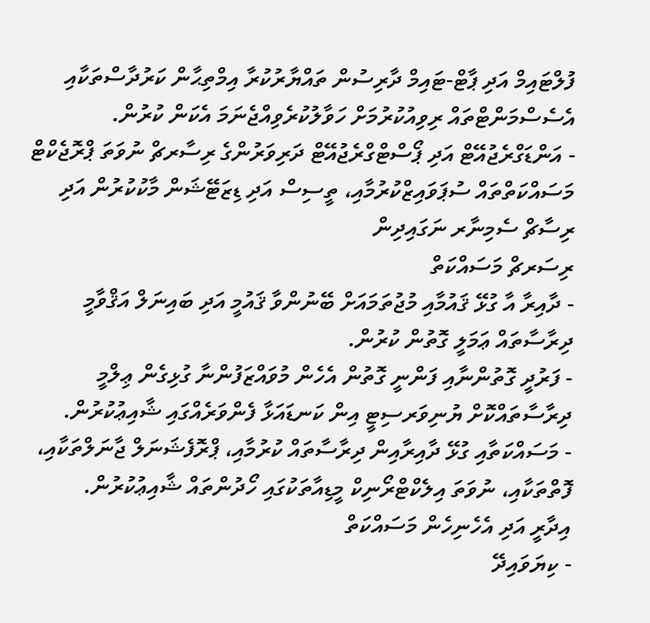ފުލްޓައިމް އަދި ޕާޓް-ޓައިމް ދާރިސުން ތައްޔާރުކުރާ އިމްތިޙާން ކަރުދާސްތަކާއި އެސެސްމަންޓްތައް ރިވިއުކުރުމަށް ހަވާލުކުރެވިއްޖެނަމަ އެކަން ކުރުން.
- އަންޑަގްރެޖުއޭޓް އަދި ޕޯސްޓްގްރެޖުއޭޓް ދަރިވަރުންގެ ރިސާރޗް ނުވަތަ ޕްރޮޖެކްޓް މަސައްކަތްތައް ސުޕަވައިޒްކުރުމާއި، ތީސިސް އަދި ޑިޒަޓޭޝަން މާކުކުރުން އަދި ރިސާޗް ސެމިނާރ ނަގައިދިން
ރިސަރޗް މަސައްކަތް
- ދާއިރާ އާ ގުޅޭ ޤައުމާއި މުޖުތަމައަށް ބޭނުންވާ ޤައުމީ އަދި ބައިނަލް އަޤްވާމީ ދިރާސާތައް ޢަމަލީ ގޮތުން ކުރުން.
- ފަރުދީ ގޮތުންނާއި ފަންނީ ގޮތުން އެހެން މުވައްޒަފުންނާ ގުޅިގެން ޢިލްމީ ދިރާސާތައްކޮށް ޔުނިވަރސިޓީ އިން ކަނޑައަޅާ ފެންވަރެއްގައި ޝާއިޢުކުރުން.
- މަސައްކަތާއި ގުޅޭ ދާއިރާއިން ދިރާސާތައް ކުރުމާއި، ޕްރޮފެޝަނަލް ޖާނަލްތަކާއި، ފޮތްތަކާއި، ނުވަތަ އިލެކްޓްރޯނިކް މީޑިއާތަކުގައި ހޯދުންތައް ޝާއިޢުކުރުން.
އިދާރީ އަދި އެހެނިހެން މަސައްކަތް
- ކިޔަވައިދޭ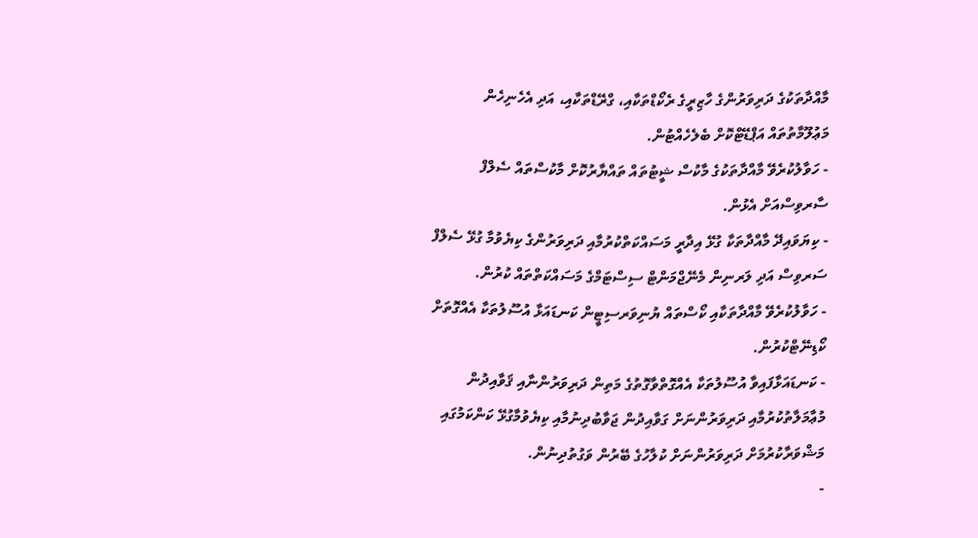މާއްދާތަކުގެ ދަރިވަރުންގެ ހާޒިރީގެ ރެކޯޑްތަކާއި، ގްރޭޑްތަކާއި، އަދި އެހެނިހެން މަޢުލޫމާތުތައް އަޕްޑޭޓްކޮށް ބެލެހެއްޓުން.
- ހަވާލުކުރެވޭ މާއްދާތަކުގެ މާކުސް ޝީޓުތައް ތައްޔާރުކޮށް މާކުސްތައް ސެލްފް ސާރވިސްއަށް އެޅުން.
- ކިޔަވައިދޭ މާއްދާތަކާ ގުޅޭ އިދާރީ މަސައްކަތްކުރުމާއި ދަރިވަރުންގެ ކިޔެވުމާ ގުޅޭ ސެލްފް ސަރވިސް އަދި ލަރނިން މެނޭޖްމަންޓް ސިސްޓަމްގެ މަސައްކަތްތައް ކުރުން.
- ހަވާލުކުރެވޭ މާއްދާތަކާއި ކޯސްތައް ޔުނިވަރސިޓީން ކަނޑައަޅާ އުސޫލުތަކާ އެއްގޮތަށް ކޯޑިނޭޓްކުރުން.
- ކަނޑައަޅާފައިވާ އުސޫލުތަކާ އެއްގޮތްވާގޮތުގެ މަތިން ދަރިވަރުންނާއި ޤަވާއިދުން މުޢާމަލާތުކުރުމާއި ދަރިވަރުންނަށް ގަވާއިދުން ޖަވާބުދިނުމާއި ކިޔެވުމާގުޅޭ ކަންކަމުގައި މަޝްވަރާކުރުމަށް ދަރިވަރުންނަށް ކުލާހުގެ ބޭރުން ވަގުތުދިނުން.
-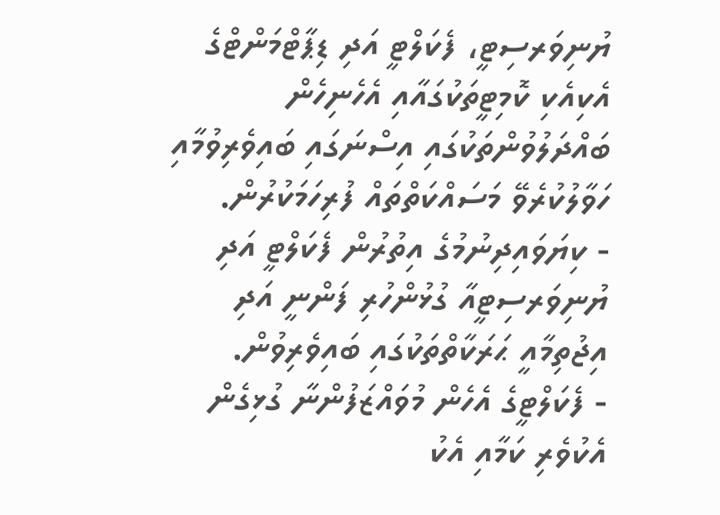ޔުނިވަރސިޓީ، ފެކަލްޓީ އަދި ޑިޕާޓްމަންޓްގެ އެކިއެކި ކޮމިޓީތަކުގައާއި އެހެނިހެން ބައްދަލުވުންތަކުގައި އިސްނަގައި ބައިވެރިވުމާއި ހަވާލުކުރެވޭ މަސައްކަތްތައް ފުރިހަމަކުރުން.
- ކިޔަވައިދިނުމުގެ އިތުރުން ފެކަލްޓީ އަދި ޔުނިވަރސިޓީއާ ގުޅުންހުރި ފަންނީ އަދި އިޖުތިމާއީ ޙަރަކާތްތަކުގައި ބައިވެރިވުން.
- ފެކަލްޓީގެ އެހެން މުވައްޒަފުންނާ ގުޅިގެން އެކުވެރި ކަމާއި އެކު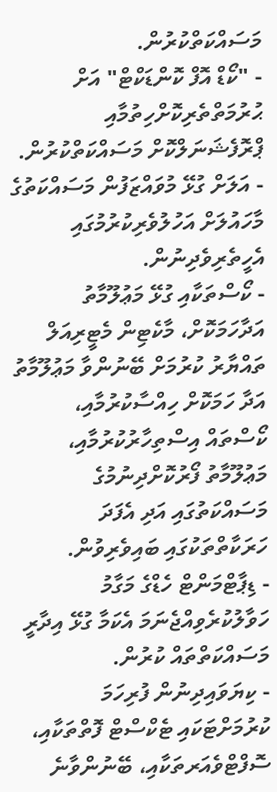މަސައްކަތްކުރުން.
- "ކޯޑް އޮފް ކޮންޑަކްޓް" އަށް ޙުރުމަތްތެރިކޮށްހިތުމާއި ޕްރޮފެޝަނަލްކޮށް މަސައްކަތްކުރުން.
- އަލަށް ގުޅޭ މުވައްޒަފުން މަސައްކަތުގެ މާހައުލަށް އަހުލުވެރިކުރުމުގައި އެހީތެރިވެދިނުން.
- ކޯސްތަކާއި ގުޅޭ މަޢުލޫމާތު އަދާހަމަކޮށް، މާކެޓިން މެޓީރިއަލް ތައްޔާރު ކުރުމަށް ބޭނުންވާ މަޢުލޫމާތު އަދާ ހަމަކޮށް ހިއްސާކުރުމާއި، ކޯސްތައް އިސްތިހާރުކުރުމާއި، މަޢުލޫމާތު ފޯރުކޮށްދިނުމުގެ މަސައްކަތުގައި އަދި އެފަދަ ހަރަކާތްތަކުގައި ބައިވެރިވުން.
- ޑިޕާޓްމަންޓް ހެޑްގެ މަގާމު ހަވާލުކުރެވިއްޖެނަމަ އެކަމާ ގުޅޭ އިދާރީ މަސައްކަތްތައް ކުރުން.
- ކިޔަވައިދިނުން ފުރިހަމަ ކުރުމަށްޓަކައި ޓެކްސްޓް ފޮތްތަކާއި، ސޮފްޓްވެއަރތަކާއި، ބޭނުންވާނެ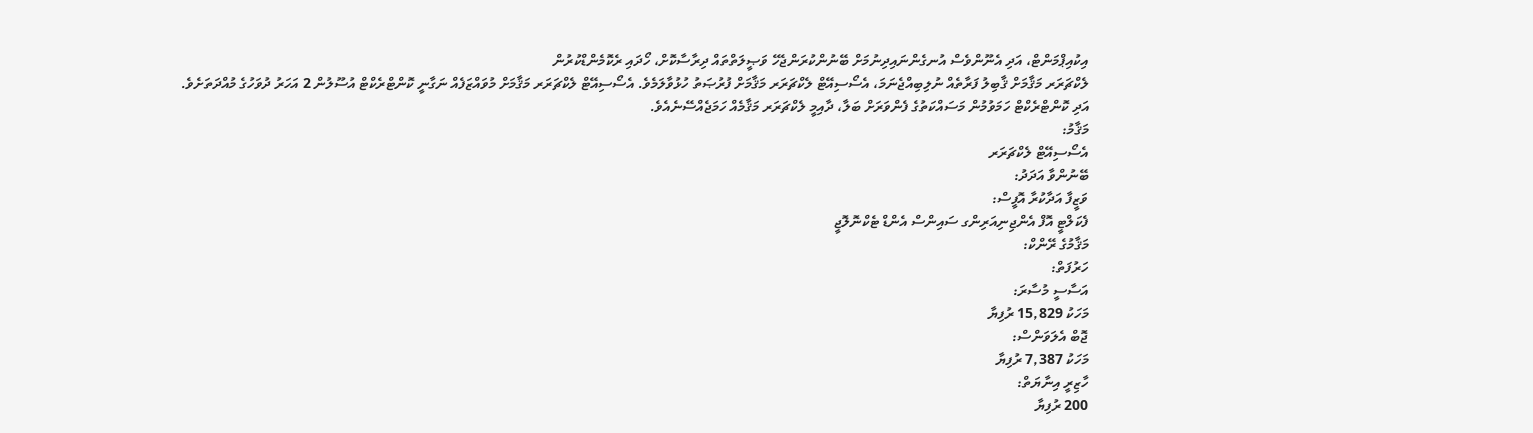އިކުއިޕްމަންޓް، އަދި އެނޫންވެސް އުނގެންނައިދިނުމަށް ބޭނުންކުރަންޖެހޭ ވަޞީލަތްތައް ދިރާސާކޮށް، ހޯދައި ރެކޮމެންޑްކުރުން
ލެކްޗަރަރ މަޤާމަށް ޤާބިލު ފަރާތެއް ނުލިބިއްޖެނަމަ، އެސޯސިއޭޓް ލެކްޗަރަރ މަޤާމަށް ފުރުޞަތު ހުޅުވާލަމެވެ. އެސޯސިއޭޓް ލެކްޗަރަރ މަޤާމަށް މުވައްޒަފެއް ނަގާނީ ކޮންޓްރެކްޓް އުސޫލުން 2 އަހަރު ދުވަހުގެ މުއްދަތަށެވެ. އަދި ކޮންޓްރެކްޓް ހަމަވުމުން މަސައްކަތުގެ ފެންވަރަށް ބަލާ، ދާއިމީ ލެކްޗަރަރ މަޤާމެއް ހަމަޖެއްސޭނެއެވެ.
މަޤާމު:
އެސޯސިއޭޓް ލެކްޗަރަރ
ބޭނުންވާ އަދަދު:
ވަޒީފާ އަދާކުރާ އޮފީސް:
ފެކަލްޓީ އޮފް އެންޖިނިއަރިންގ ސައިންސް އެންޑް ޓެކްނޮލޮޖީ
މަޤާމުގެ ރޭންކް:
ހަރުފަތް:
އަސާސީ މުސާރަ:
މަހަކު 15,829 ރުފިޔާ
ޖޮބް އެލަވަންސް:
މަހަކު 7,387 ރުފިޔާ
ހާޒިރީ އިނާޔަތް:
200 ރުފިޔާ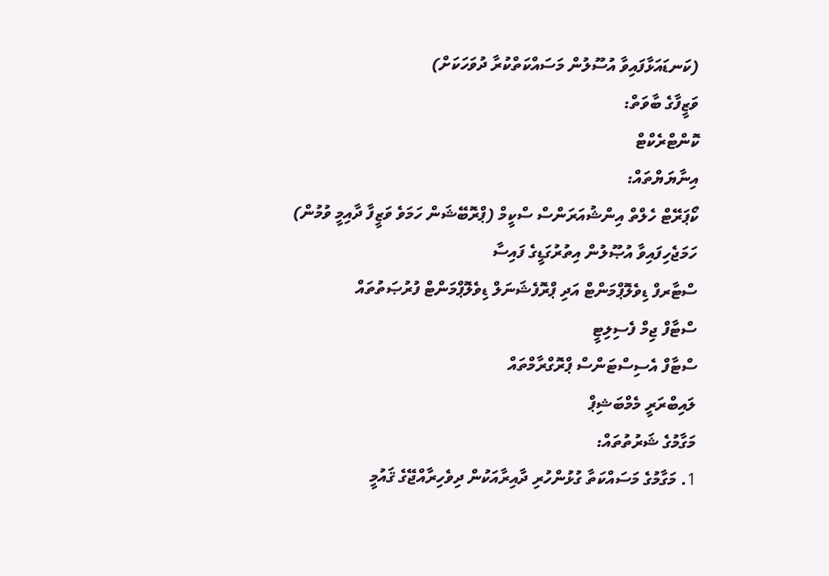(ކަނޑައަޅާފައިވާ އުސޫލުން މަސައްކަތްކުރާ ދުވަހަކަށް)
ވަޒީފާގެ ބާވަތް:
ކޮންޓްރެކްޓް
އިނާޔަޔްތައް:
ކޯޕަރޭޓް ހެލްތް އިންޝުއަރަންސް ސްކީމް (ޕްރޮބޭޝަން ހަމަވެ ވަޒީފާ ދާއިމީ ވުމުން)
ހަމަޖެހިފައިވާ އުޞޫލުން އިތުރުގަޑީގެ ފައިސާ
ސްޓާރފް ޑިވެލޮޕްމަންޓް އަދި ޕްރޮފެޝަނަލް ޑިވެލޮޕްމަންޓް ފުރުޞަތުތައް
ސްޓާފް ޖިމް ފެސިލިޓީ
ސްޓާފް އެސިސްޓަންސް ޕްރޮގްރާމްތައް
ލައިބްރަރީ މެމްބަޝިޕް
މަގާމުގެ ޝަރުތުތައް:
1. މަގާމުގެ މަސައްކަތާ ގުޅުންހުރި ދާއިރާއަކުން ދިވެހިރާއްޖޭގެ ޤައުމީ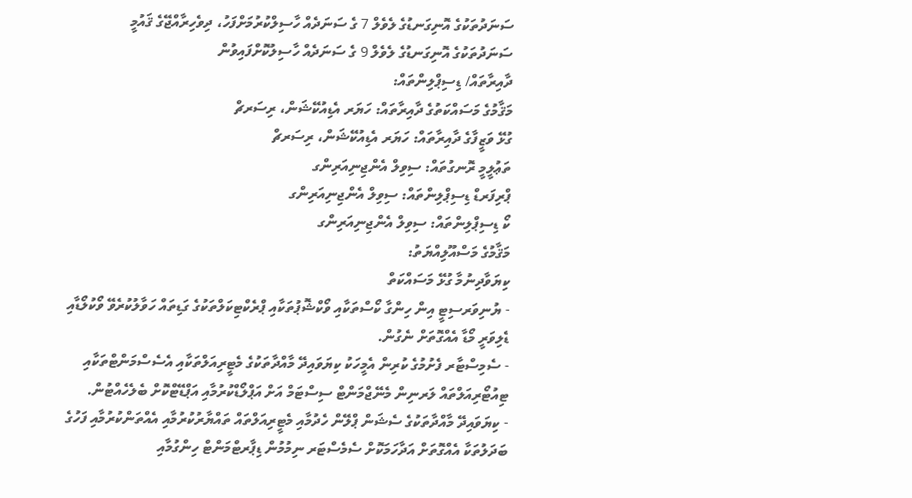ސަނަދުތަކުގެ އޮނިގަނޑުގެ ލެވެލް 7 ގެ ސަނަދެއް ހާސިލްކުރުމަށްފަހު، ދިވެހިރާއްޖޭގެ ޤައުމީ ސަނަދުތަކުގެ އޮނިގަނޑުގެ ލެވެލް 9 ގެ ސަނަދެއް ހާސިލުކޮށްފައިވުން
ދާއިރާތައް/ ޑިސިޕްލިންތައް:
މަޤާމުގެ މަސައްކަތުގެ ދާއިރާތައް: ހަޔަރ އެޑިއުކޭޝަން، ރިސަރޗް
ގުޅޭ ވަޒީފާގެ ދާއިރާތައް: ހަޔަރ އެޑިއުކޭޝަން، ރިސަރޗް
ތަޢުލީމީ ރޮނގުތައް: ސިވިލް އެންޖިނިއަރިންގ
ޕްރިފަރޑް ޑިސިޕްލިންތައް: ސިވިލް އެންޖިނިއަރިންގ
ކޯ ޑިސިޕްލިންތައް: ސިވިލް އެންޖިނިއަރިންގ
މަޤާމުގެ މަސްއޫލިއްޔަތު:
ކިޔަވާދިނުމާ ގުޅޭ މަސައްކަތް
- ޔުނިވަރސިޓީ އިން ހިންގާ ކޯސްތަކާއި ވޯކްޝޮޕުތަކާއި ޕްރެކްޓިކަލްތަކުގެ ގަޑިތައް ހަވާލުކުރެވޭ ވޯކުލޯޑާއި ޑެލިވަރީ މޯޑާ އެއްގޮތަށް ނެގުން.
- ސެމިސްޓާރ ފެށުމުގެ ކުރިން އެމީހަކު ކިޔަވައިދޭ މާއްދާތަކުގެ މެޓީރިއަލްތަކާއި އެސެސްމަންޓްތަކާއި ޓިއުޓޯރިއަލްތައް ލަރނިން މެނޭޖްމަންޓް ސިސްޓަމް އަށް އަޕްލޯޑްކުރުމާއި އަޕްޑޭޓްކޮށް ބެލެހެއްޓުން.
- ކިޔަވައިދޭ މާއްދާތަކުގެ ސެޝަން ޕްލޭން ހެދުމާއި މެޓީރިއަލްތައް ތައްޔާރުކުރުމާއި އެއްތަންކުރުމާއި ފަހުގެ ބަދަލުތަކާ އެއްގޮތަށް އަދާހަމަކޮށް ސެމެސްޓަރ ނިމުމުން ޑިޕާރޓްމަންޓް ހިންގުމާއި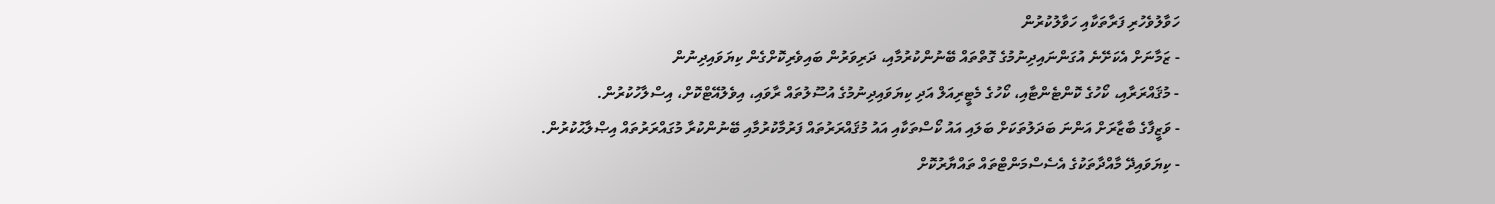ހަވާލުވެހުރި ފަރާތަކާއި ހަވާލުކުރުން
- ޒަމާނަށް އެކަށޭނެ އުގަންނައިދިނުމުގެ ގޮތްތައް ބޭނުންކުރުމާއި، ދަރިވަރުން ބައިވެރިކޮށްގެން ކިޔަވައިދިނުން
- މުޤައްރަރާއި، ކޯހުގެ ކޮންޓެންޓާއި، ކޯހުގެ މެޓީރިއަލް އަދި ކިޔަވައިދިނުމުގެ އުސޫލުތައް ރާވައި، އިވެލުއޭޓްކޮށް، އިސްލާހުކުރުން.
- ވަޒީފާގެ ބާޒާރަށް އަންނަ ބަދަލުތަކަށް ބަލައި އައު ކޯސްތަކާއި އައު މުޤައްރަރުތައް ފަރުމާކުރުމާއި ބޭނުންކުރާ މުގައްރަރުތައް އިޞްލާޙުކުރުން.
- ކިޔަވައިދޭ މާއްދާތަކުގެ އެސެސްމަންޓްތައް ތައްޔާރުކޮށް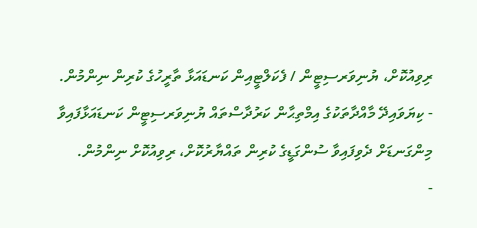ރިވިއުކޮށް، ޔުނިވަރސިޓީން / ފެކަލްޓީއިން ކަނޑައަޅާ ތާރީހުގެ ކުރިން ނިންމުން.
- ކިޔަވައިދޭ މާއްދާތަކުގެ އިމްތިޙާން ކަރުދާސްތައް ޔުނިވަރސިޓީން ކަނޑައަޅާފައިވާ މިންގަނޑަށް ދެވިފައިވާ ސުންގަޑީގެ ކުރިން ތައްޔާރުކޮށް، ރިވިއުކޮށް ނިންމުން.
-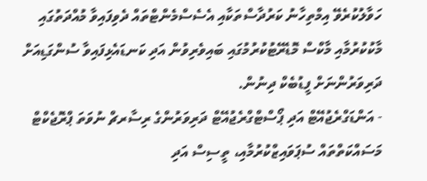ހަވާލުކުރެވޭ އިމްތިހާނު ކަރުދާސްތަކާއި އެސެސްމެންޓްތައް ދެވިފައިވާ މުއްދަތުގައި މާކުކުރުމާއި މާކްސް މޮޑެރޭޓުކުރުމުގައި ބައިވެރިވުން އަދި ކަނޑައެޅިފައިވާ ސުންގަޑިއަށް ދަރިވަރުންނަށް ފީޑުބެކް ދިނުން.
- އަންޑަގްރެޖުއޭޓް އަދި ޕޯސްޓްގްރެޖުއޭޓް ދަރިވަރުންގެ ރިސާރޗް ނުވަތަ ޕްރޮޖެކްޓް މަސައްކަތްތައް ސުޕަވައިޒްކުރުމާއި، ތީސިސް އަދި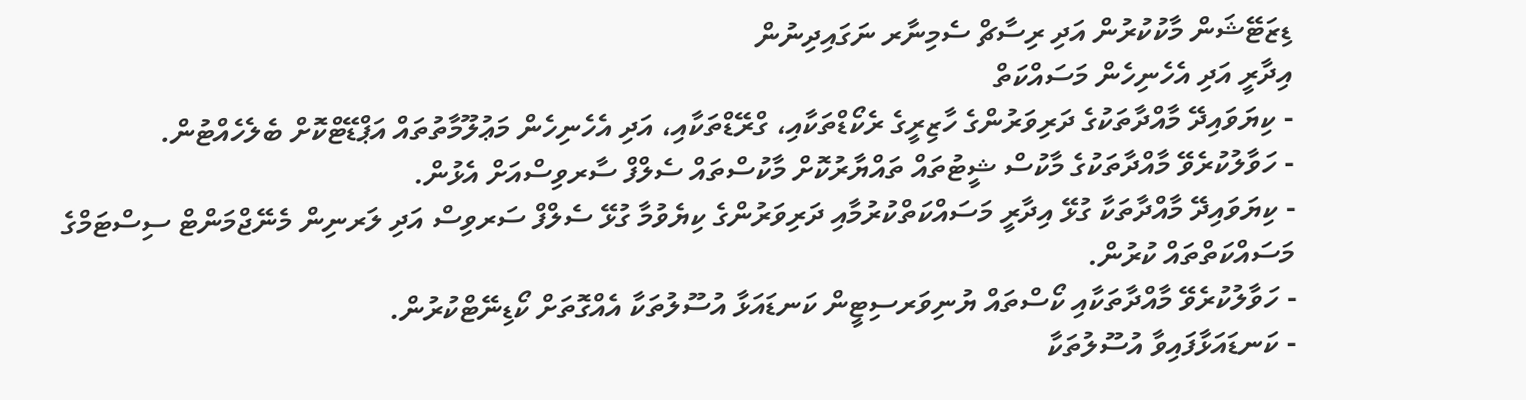ޑިޒަޓޭޝަން މާކުކުރުން އަދި ރިސާޗް ސެމިނާރ ނަގައިދިނުން
އިދާރީ އަދި އެހެނިހެން މަސައްކަތް
- ކިޔަވައިދޭ މާއްދާތަކުގެ ދަރިވަރުންގެ ހާޒިރީގެ ރެކޯޑްތަކާއި، ގްރޭޑްތަކާއި، އަދި އެހެނިހެން މަޢުލޫމާތުތައް އަޕްޑޭޓްކޮށް ބެލެހެއްޓުން.
- ހަވާލުކުރެވޭ މާއްދާތަކުގެ މާކުސް ޝީޓުތައް ތައްޔާރުކޮށް މާކުސްތައް ސެލްފް ސާރވިސްއަށް އެޅުން.
- ކިޔަވައިދޭ މާއްދާތަކާ ގުޅޭ އިދާރީ މަސައްކަތްކުރުމާއި ދަރިވަރުންގެ ކިޔެވުމާ ގުޅޭ ސެލްފް ސަރވިސް އަދި ލަރނިން މެނޭޖްމަންޓް ސިސްޓަމްގެ މަސައްކަތްތައް ކުރުން.
- ހަވާލުކުރެވޭ މާއްދާތަކާއި ކޯސްތައް ޔުނިވަރސިޓީން ކަނޑައަޅާ އުސޫލުތަކާ އެއްގޮތަށް ކޯޑިނޭޓްކުރުން.
- ކަނޑައަޅާފައިވާ އުސޫލުތަކާ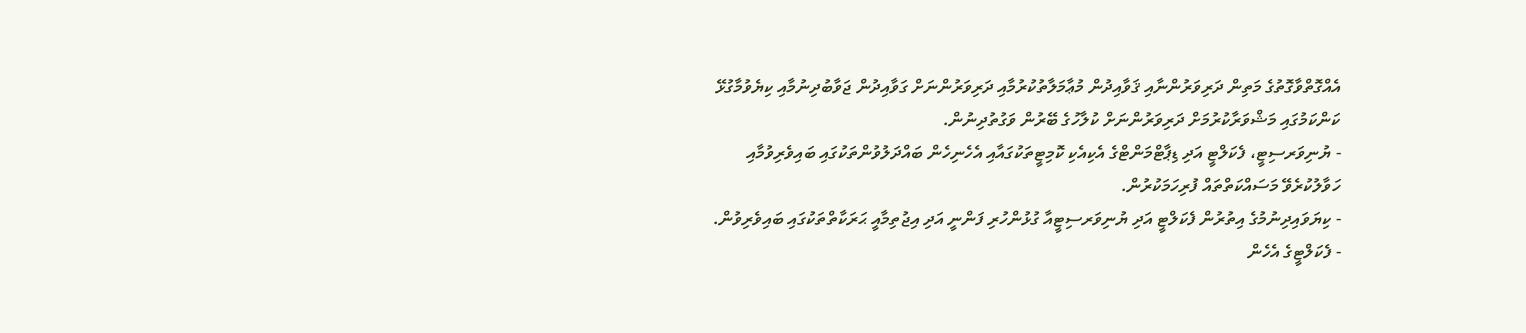އެއްގޮތްވާގޮތުގެ މަތިން ދަރިވަރުންނާއި ޤަވާއިދުން މުޢާމަލާތުކުރުމާއި ދަރިވަރުންނަށް ގަވާއިދުން ޖަވާބުދިނުމާއި ކިޔެވުމާގުޅޭ ކަންކަމުގައި މަޝްވަރާކުރުމަށް ދަރިވަރުންނަށް ކުލާހުގެ ބޭރުން ވަގުތުދިނުން.
- ޔުނިވަރސިޓީ، ފެކަލްޓީ އަދި ޑިޕާޓްމަންޓްގެ އެކިއެކި ކޮމިޓީތަކުގައާއި އެހެނިހެން ބައްދަލުވުންތަކުގައި ބައިވެރިވުމާއި ހަވާލުކުރެވޭ މަސައްކަތްތައް ފުރިހަމަކުރުން.
- ކިޔަވައިދިނުމުގެ އިތުރުން ފެކަލްޓީ އަދި ޔުނިވަރސިޓީއާ ގުޅުންހުރި ފަންނީ އަދި އިޖުތިމާއީ ޙަރަކާތްތަކުގައި ބައިވެރިވުން.
- ފެކަލްޓީގެ އެހެން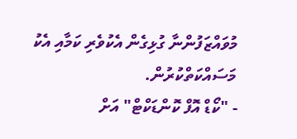މުވައްޒަފުންނާ ގުޅިގެން އެކުވެރި ކަމާއި އެކު މަސައްކަތްކުރުން.
- "ކޯޑް އޮފް ކޮންޑަކްޓް" އަށް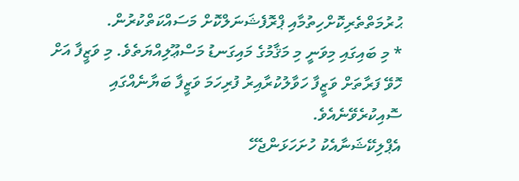ޙުރުމަތްތެރިކޮށްހިތުމާއި ޕްރޮފެޝަނަލްކޮށް މަސައްކަތްކުރުން.
* މި ބައިގައި މިވަނީ މި މަޤާމުގެ މައިގަނޑު މަސްޢޫލިއްޔަތެވެ. މި ވަޒީފާ އަށް ހޮވޭ ފަރާތަށް ވަޒީފާ ހަވާލުކުރާއިރު ފުރިހަމަ ވަޒީފާ ބަޔާނެއްގައި ސޮއިކުރެވޭނެއެވެ.
އެޕްލިކޭޝަނާއެކު ހުށަހަޅަންޖެހޭ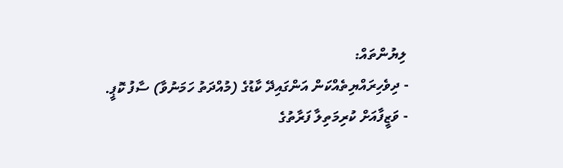ލިޔުންތައް:
- ދިވެހިރައްޔިތެއްކަން އަންގައިދޭ ކާޑުގެ (މުއްދަތު ހަމަނުވާ) ސާފު ކޮޕީ.
- ވަޒީފާއަށް ކުރިމަތިލާ ފަރާތުގެ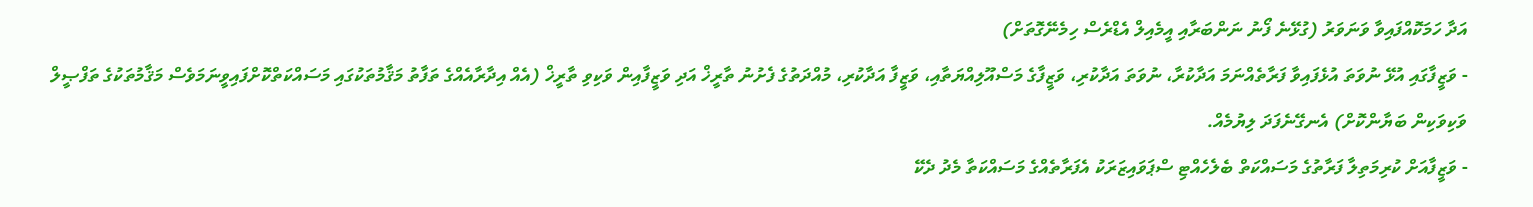އަދާ ހަމަކޮއްފައިވާ ވަނަވަރު (ގުޅޭނެ ފޯނު ނަންބަރާއި އީމެއިލް އެޑްރެސް ހިމެނޭގޮތަށް)
- ވަޒީފާގައި އުޅޭ ނުވަތަ އުޅެފައިވާ ފަރާތެއްނަމަ އަދާކުރާ، ނުވަތަ އަދާކުރި، ވަޒީފާގެ މަސްއޫލިއްޔަތާއި، ވަޒީފާ އަދާކުރި، މުއްދަތުގެ ފެށުނު ތާރީޚް އަދި ވަޒީފާއިން ވަކިވި ތާރީޚް (އެއް އިދާރާއެއްގެ ތަފާތު މަޤާމުތަކުގައި މަސައްކަތްކޮށްފައިވީނަމަވެސް މަޤާމުތަކުގެ ތަފްޞީލް ވަކިވަކިން ބަޔާންކޮށް) އެނގޭނެފަދަ ލިޔުމެއް.
- ވަޒީފާއަށް ކުރިމަތިލާ ފަރާތުގެ މަސައްކަތް ބެލެހެއްޓި ސްޕަވައިޒަރަކު އެފަރާތެއްގެ މަސައްކަތާ މެދު ދެކޭ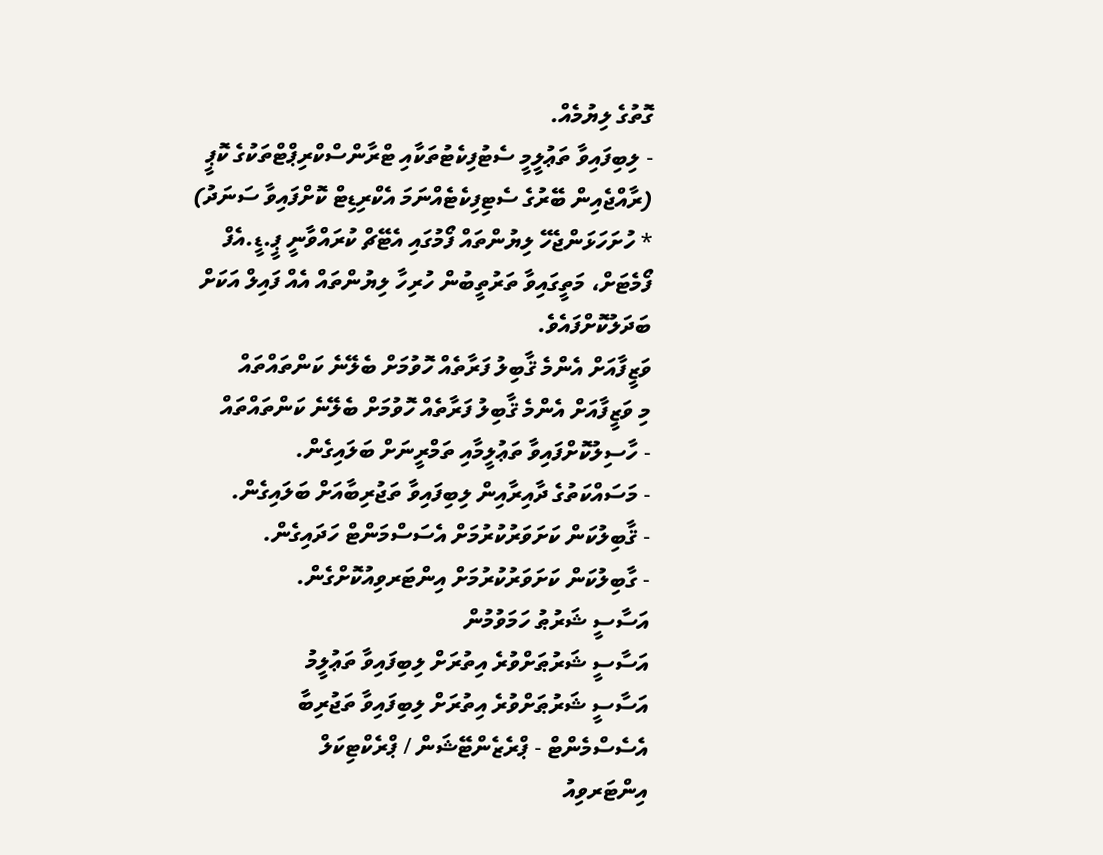ގޮތުގެ ލިޔުމެއް.
- ލިބިފައިވާ ތަޢުލީމީ ސެޓުފިކެޓުތަކާއި ޓްރާންސްކްރިޕްޓްތަކުގެ ކޮޕީ (ރާއްޖެއިން ބޭރުގެ ސެޓިފިކެޓެއްނަމަ އެކްރިޑިޓް ކޮށްފައިވާ ސަނަދު)
* ހުށަހަޅަންޖެހޭ ލިޔުންތައް ފޯމުގައި އެޓޭޗް ކުރައްވާނީ ޕީ.ޑީ.އެފް ފޯމެޓަށް، މަތީގައިވާ ތަރުތީބުން ހުރިހާ ލިޔުންތައް އެއް ފައިލް އަކަށް ބަދަލުކޮށްފައެވެ.
ވަޒީފާއަށް އެންމެ ޤާބިލު ފަރާތެއް ހޮވުމަށް ބެލޭނެ ކަންތައްތައް
މި ވަޒީފާއަށް އެންމެ ޤާބިލު ފަރާތެއް ހޮވުމަށް ބެލޭނެ ކަންތައްތައް
- ހާސިލުކޮށްފައިވާ ތަޢުލީމާއި ތަމްރީނަށް ބަލައިގެން.
- މަސައްކަތުގެ ދާއިރާއިން ލިބިފައިވާ ތަޖުރިބާއަށް ބަލައިގެން.
- ޤާބިލުކަން ކަށަވަރުކުރުމަށް އެސަސްމަންޓް ހަދައިގެން.
- ގާބިލުކަން ކަށަވަރުކުރުމަށް އިންޓަރވިއުކޮށްގެން.
އަސާސީ ޝަރުޠު ހަމަވުމުން
އަސާސީ ޝަރުޠަށްވުރެ އިތުރަށް ލިބިފައިވާ ތަޢުލީމު
އަސާސީ ޝަރުޠަށްވުރެ އިތުރަށް ލިބިފައިވާ ތަޖުރިބާ
އެސެސްމެންޓް - ޕްރެޒެންޓޭޝަން / ޕްރެކްޓިކަލް
އިންޓަރވިއު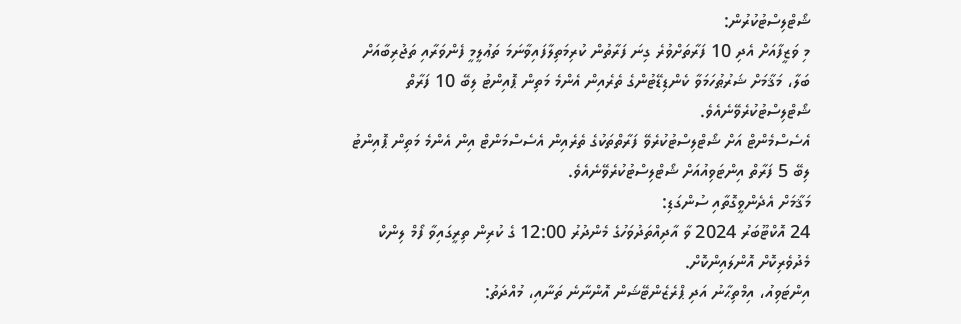ޝޯޓްލިސްޓުކުރުން:
މި ވަޒީފާއަށް އެދި 10 ފަރާތަށްވުރެ ގިނަ ފަރާތުން ކުރިމަތިލާފައިވާނަމަ ތަޢުލީމީ ފެންވަރާއި ތަޖުރިބާއަށް ބަލާ، މަޤާމަށް ޝަރުޠުހަމަވާ ކެންޑިޑޭޓުންގެ ތެރެއިން އެންމެ މަތިން ޕޮއިންޓު ލިބޭ 10 ފަރާތް ޝޯޓްލިސްޓުކުރެވޭނެއެވެ.
އެސެސްމެންޓް އަށް ޝޯޓްލިސްޓުކުރެވޭ ފަރާތްތަކުގެ ތެރެއިން އެސެސްމަންޓް އިން އެންމެ މަތިން ޕޮއިންޓު ލިބޭ 5 ފަރާތް އިންޓަވިއުއަށް ޝޯޓްލިސްޓުކުރެވޭނެއެވެ.
މަޤާމަށް އެދެންވީގޮތާއި ސުންގަޑި:
24 އޮކްޓޫބަރު 2024 ވާ އާދިއްތަދުވަހުގެ މެންދުރު 12:00 ގެ ކުރިން ތިރީގައިވާ ފޯމް ލިންކް މެދުވެރިކޮށް އޮންލައިންކޮށް.
އިންޓަވިއު، އިމްތިޙާނު އަދި ޕްރެޒެންޓޭޝަން އޮންނާނެ ތަނާއި، މުއްދަތު: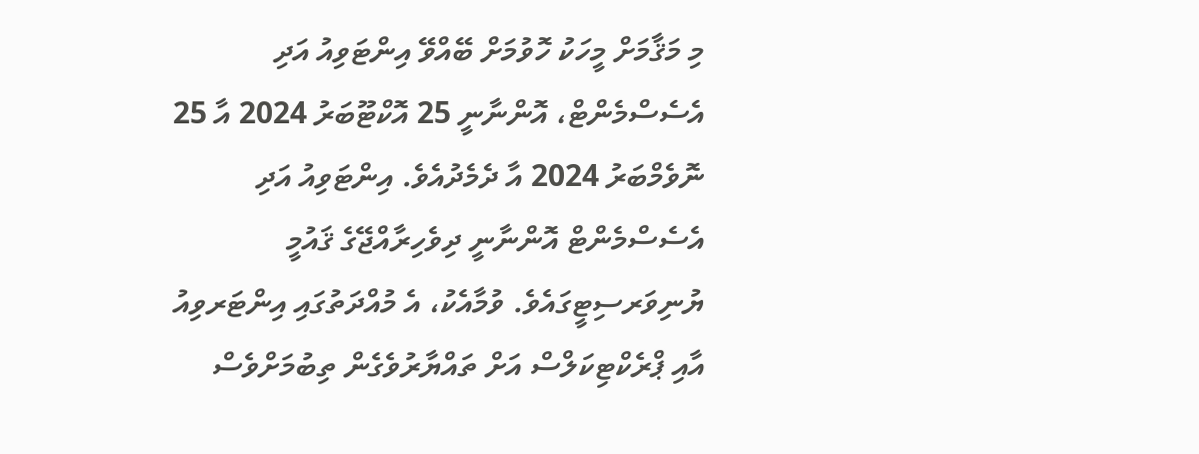މި މަޤާމަށް މީހަކު ހޮވުމަށް ބޭއްވޭ އިންޓަވިއު އަދި އެސެސްމެންޓް، އޮންނާނީ 25 އޮކްޓޫބަރު 2024 އާ 25 ނޮވެމްބަރު 2024 އާ ދެމެދުއެވެ. އިންޓަވިއު އަދި އެސެސްމެންޓް އޮންނާނީ ދިވެހިރާއްޖޭގެ ޤައުމީ ޔުނިވަރސިޓީގައެވެ. ވުމާއެކު، އެ މުއްދަތުގައި އިންޓަރވިއު އާއި ޕްރެކްޓިކަލްސް އަށް ތައްޔާރުވެގެން ތިބުމަށްވެސް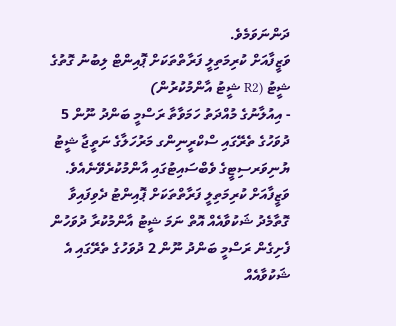ދަންނަވަމެވެ.
ވަޒީފާއަށް ކުރިމަތިލީ ފަރާތްތަކަށް ޕޮއިންޓް ލިބުނު ގޮތުގެ ޝީޓު (R2 ޝީޓު އާންމުކުރުން)
- އިއުލާނުގެ މުއްދަތު ހަމަވާތާ ރަސްމީ ބަންދު ނޫން 5 ދުވަހުގެ ތެރޭގައި ސްކްރީނިންގ މަރުހަލާގެ ނަތީޖާ ޝީޓު ޔުނިވަރސިޓީގެ ވެބްސައިޓުގައި އާންމުކުރެވޭނެއެވެ. ވަޒީފާއަށް ކުރިމަތިލީ ފަރާތްތަކަށް ޕޮއިންޓު ދެވިފައިވާ ގޮތާމެދު ޝަކުވާއެއް އޮތް ނަމަ ޝީޓު އާންމުކުރާ ދުވަހުން ފެށިގެން ރަސްމީ ބަންދު ނޫން 2 ދުވަހުގެ ތެރޭގައި އެ ޝަކުވާއެއް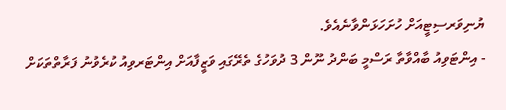ޔުނިވަރސިޓީއަށް ހުށަހަޅަންވާނެއެވެ.
- އިންޓަވިއު ބާއްވާތާ ރަސްމީ ބަންދު ނޫން 3 ދުވަހުގެ ތެރޭގައި ވަޒީފާއަށް އިންޓަރވިއު ކުރެވުނު ފަރާތްތަކަށް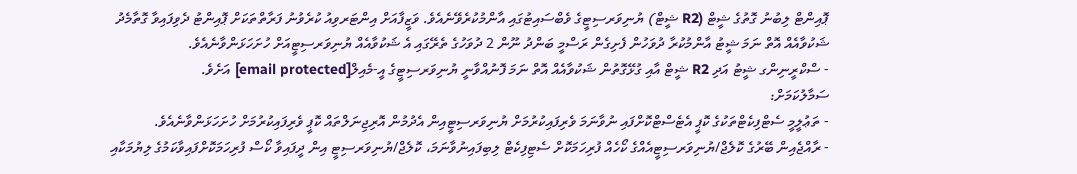ޕޮއިންޓް ލިބުނު ގޮތުގެ ޝީޓް (R2 ޝީޓް) ޔުނިވަރސިޓީގެ ވެބްސައިޓުގައި އާންމުކުރެވޭނެއެވެ. ވަޒީފާއަށް އިންޓަރވިއު ކުރެވުނު ފަރާތްތަކަށް ޕޮއިންޓު ދެވިފައިވާ ގޮތާމެދު ޝަކުވާއެއް އޮތް ނަމަ ޝީޓު އާންމުކުރާ ދުވަހުން ފެށިގެން ރަސްމީ ބަންދު ނޫން 2 ދުވަހުގެ ތެރޭގައި އެ ޝަކުވާއެއް ޔުނިވަރސިޓީއަށް ހުށަހަޅަންވާނެއެވެ.
- ސްކްރީނިންގ ޝީޓު އަދި R2 ޝީޓް އާއި ގުޅޭގޮތުން ޝަކުވާއެއް އޮތް ނަމަ ފޮނުއްވާނީ ޔުނިވަރސިޓީގެ އީ-މެއިލް[email protected] އަށެވެ.
ސަމާލުކަމަށް:
- ތަޢުލީމީ ސެޓްފިކެޓްތަކުގެ ކޮޕީ އެޓެސްޓްކޮށްފައި ނުވާނަމަ ވެރިފައިކުރުމަށް ޔުނިވަރސިޓީއިން އެދުމުން އޮރިޖިނަލްތައް ކޮޕީ ވެރިފައިކުރުމަށް ހުށަހަޅަންވާނެއެވެ.
- ރާއްޖެއިން ބޭރުގެ ކޮލެޖް/ޔުނިވަރސިޓީއެއްގެ ކޯހެއް ފުރިހަމަކޮށް ސެޓިފިކެޓް ލިބިފައިނުވާނަމަ، ކޮލެޖް/ޔުނިވަރސިޓީ އިން ދީފައިވާ ކޯސް ފުރިހަމަކޮށްފައިވާކަމުގެ ލިޔުމަކާއި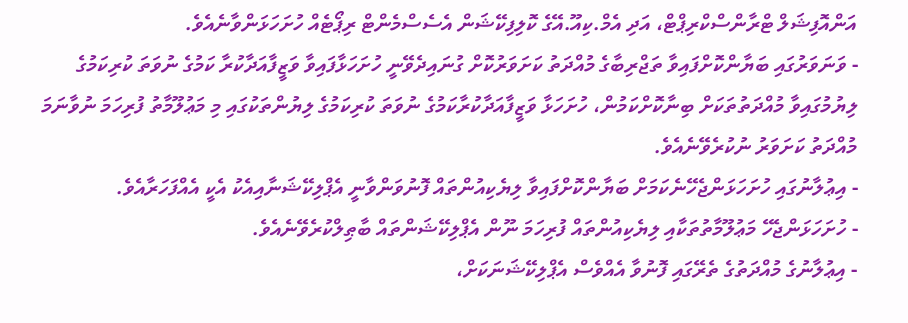އަންއޮފިޝަލް ޓްރާންސްކްރިޕްޓް، އަދި އެމް.ކިއޫ.އޭގެ ކޮލިފިކޭޝަން އެސެސްމެންޓް ރިޕޯޓެއް ހުށަހަޅަންވާނެއެވެ.
- ވަނަވަރުގައި ބަޔާންކޮށްފައިވާ ތަޖްރިބާގެ މުއްދަތު ކަށަވަރުކޮށް ގުނައިދެވޭނީ ހުށަހަޅާފައިވާ ވަޒީފާއަދާކުރާ ކަމުގެ ނުވަތަ ކުރިކަމުގެ ލިޔުމުގައިވާ މުއްދަތުތަކަށް ބިނާކޮށްކަމުން، ހުށަހަޅާ ވަޒީފާއަދާކުރާކަމުގެ ނުވަތަ ކުރިކަމުގެ ލިޔުންތަކުގައި މި މަޢުލޫމާތު ފުރިހަމަ ނުވާނަމަ މުއްދަތު ކަށަވަރު ނުކުރެވޭނެއެވެ.
- އިޢުލާނުގައި ހުށަހަޅަންޖެހޭނެކަމަށް ބަޔާންކޮށްފައިވާ ލިޔެކިއުންތައް ފޮނުވަންވާނީ އެޕްލިކޭޝަނާއިއެކު އެކީ އެއްފަހަރާއެވެ.
- ހުށަހަޅަންޖެހޭ މަޢުލޫމާތުތަކާއި ލިޔެކިއުންތައް ފުރިހަމަ ނޫން އެޕްލިކޭޝަންތައް ބާޠިލްކުރެވޭނެއެވެ.
- އިޢުލާނުގެ މުއްދަތުގެ ތެރޭގައި ފޮނުވާ އެއްވެސް އެޕްލިކޭޝަނަކަށް،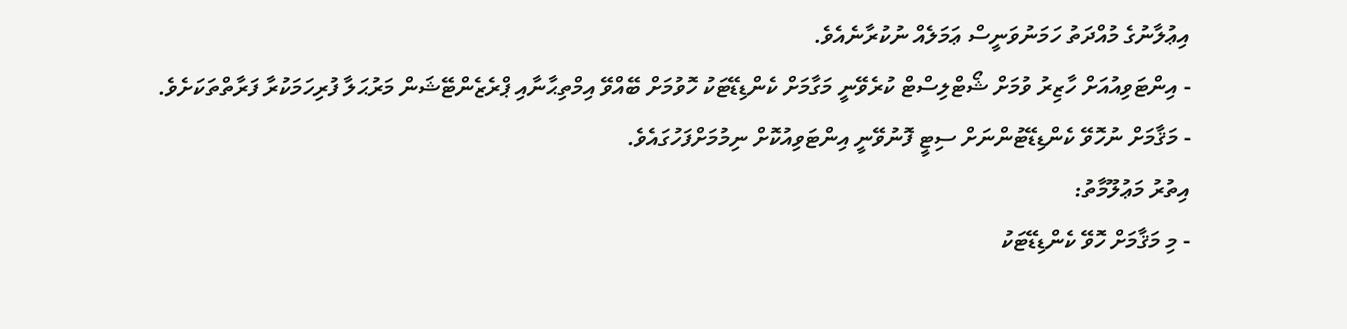އިޢުލާނުގެ މުއްދަތު ހަމަނުވަނީސް ޢަމަލެއް ނުކުރާނެއެވެ.
- އިންޓަވިއުއަށް ހާޒިރު ވުމަށް ޝޯޓްލިސްޓް ކުރެވޭނީ މަގާމަށް ކެންޑިޑޭޓަކު ހޮވުމަށް ބޭއްވޭ އިމްތިޙާނާއި ޕްރެޒެންޓޭޝަން މަރުޙަލާ ފުރިހަމަކުރާ ފަރާތްތަކަށެވެ.
- މަޤާމަށް ނުހޮވޭ ކެންޑިޑޭޓުންނަށް ސިޓީ ފޮނުވޭނީ އިންޓަވިއުކޮށް ނިމުމަށްފަހުގައެވެ.
އިތުރު މަޢުލޫމާތު:
- މި މަޤާމަށް ހޮވޭ ކެންޑިޑޭޓަކު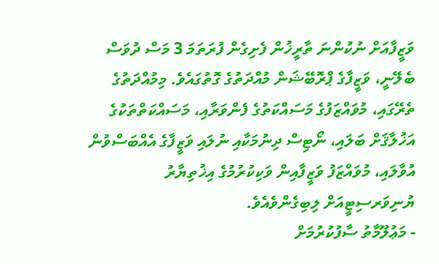ވަޒީފާއަށް ނުކުންނަ ތާރީޚުން ފެށިގެން ފުރަތަމަ 3 މަސް ދުވަސް ބެލޭނީ، ވަޒީފާގެ ޕްރޮބޭޝަން މުއްދަތުގެ ގޮތުގައެވެ. މިމުއްދަތުގެ ތެރޭގައި، މުވައްޒަފުގެ މަސައްކަތުގެ ފެންވަރާއި، މަސައްކަތްތަކުގެ އަޚުލާޤަށް ބަލައި، ނޯޓިސް ދިނުމަކާއި ނުލައި ވަޒީފާގެ އެއްބަސްވުން އުވާލައި، މުވައްޒަފު ވަޒީފާއިން ވަކިކުރުމުގެ އިޚުތިޔާރު ޔުނިވަރސިޓީއަށް ލިބިގެންވެއެވެ.
- މަޢުލޫމާތު ސާފުކުރުމަށް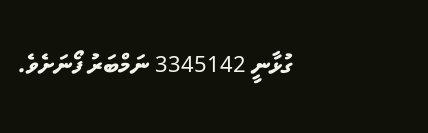ގުޅާނީ 3345142 ނަމްބަރު ފޯނަށެވެ.